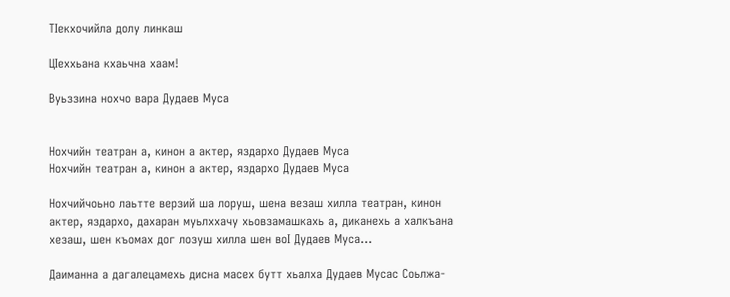ТIекхочийла долу линкаш

ЦIеххьана кхаьчна хаам!

Вуьззина нохчо вара Дудаев Муса


Нохчийн театран а, кинон а актер, яздархо Дудаев Муса
Нохчийн театран а, кинон а актер, яздархо Дудаев Муса

Нохчийчоьно лаьтте верзий ша лоруш, шена везаш хилла театран, кинон актер, яздархо, дахаран муьлххачу хьовзамашкахь а, диканехь а халкъана хезаш, шен къомах дог лозуш хилла шен воI Дудаев Муса...

Даиманна а дагалецамехь дисна масех бутт хьалха Дудаев Мусас Соьлжа-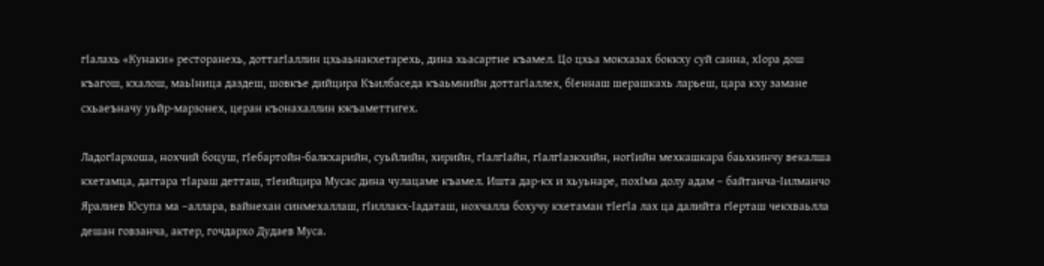гIалахь «Кунаки» ресторанехь, доттагIаллин цхьаьнакхетарехь, дина хьасартне къамел. Цо цхьа мокхазах боккху суй санна, хIора дош къагош, кхалош, маьIница даздеш, шовкъе дийцира Къилбаседа къаьмнийн доттагIаллех, бIеннаш шерашкахь ларьеш, цара кху замане схьаеъначу уьйр-марзонех, церан къонахаллин юкъаметтигех.

ЛадогIархоша, нохчий боцуш, гIебартойн-балкхарийн, суьйлийн, хирийн, гIалгIайн, гIалгIазкхийн, ногIийн мехкашкара баьхкинчу векалша кхетамца, даггара тIараш детташ, тIеийцира Мусас дина чулацаме къамел. Ишта дар-кх и хьуьнаре, похIма долу адам – байтанча-Iилманчо Яралиев Юсупа ма –аллара, вайнехан синмехаллаш, гIиллакх-Iадаташ, нохчалла бохучу кхетаман тIегIа лах ца далийта гIерташ чекхваьлла дешан говзанча, актер, гочдархо Дудаев Муса.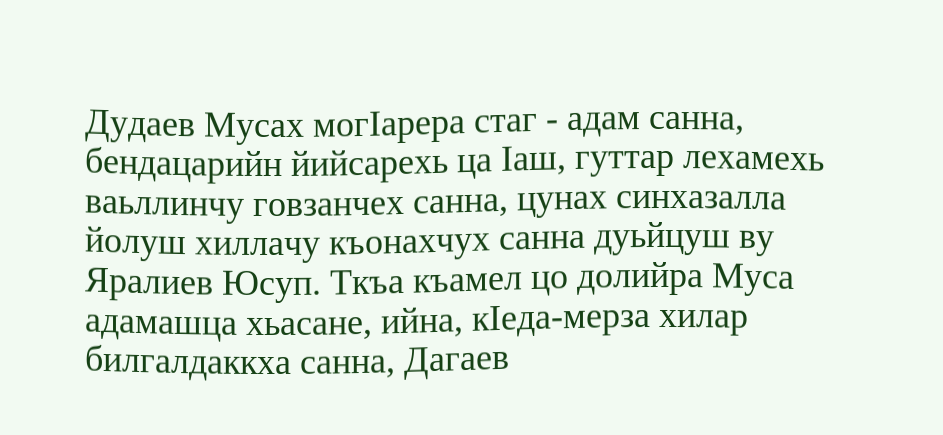Дудаев Мусах могIарера стаг - адам санна, бендацарийн йийсарехь ца Iаш, гуттар лехамехь ваьллинчу говзанчех санна, цунах синхазалла йолуш хиллачу къонахчух санна дуьйцуш ву Яралиев Юсуп. Ткъа къамел цо долийра Муса адамашца хьасане, ийна, кIеда-мерза хилар билгалдаккха санна, Дагаев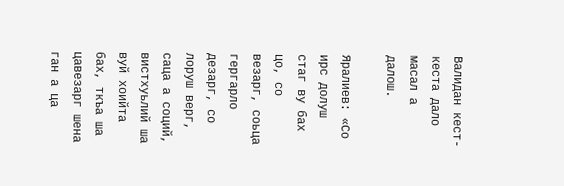Валидан кест-кеста дало масал а далош.

Яралиев: «Со ирс долуш стаг ву бах цо, со везарг, соьца гергарло дезарг, со лоруш верг, саца а соций, вистхуьлий ша вуй хоийта бах, ткъа ша цавезарг шена ган а ца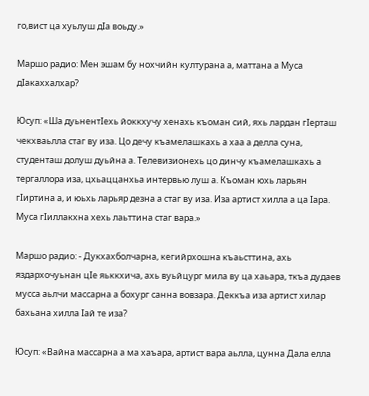го,вист ца хуьлуш дIа воьду.»

Маршо радио: Мен эшам бу нохчийн културана а, маттана а Муса дIакаххалхар?

Юсуп: «Ша дуьнентIехь йоккхучу хенахь къоман сий, яхь лардан гIерташ чекхваьлла стаг ву иза. Цо дечу къамелашкахь а хаа а делла суна, студенташ долуш дуьйна а. Телевизионехь цо динчу къамелашкахь а тергаллора иза, цхьаццанхьа интервью луш а. Къоман юхь ларьян гIиртина а, и юьхь ларьяр дезна а стаг ву иза. Иза артист хилла а ца Iара. Муса гIиллакхна хехь лаьттина стаг вара.»

Маршо радио: - Дукхахболчарна, кегийрхошна къаьсттина, ахь яздархочуьнан цIе яьккхича, ахь вуьйцург мила ву ца хаьара, ткъа дудаев мусса аьлчи массарна а бохург санна вовзара. Деккъа иза артист хилар бахьана хилла Iай те иза?

Юсуп: «Вайна массарна а ма хаъара, артист вара аьлла, цунна Дала елла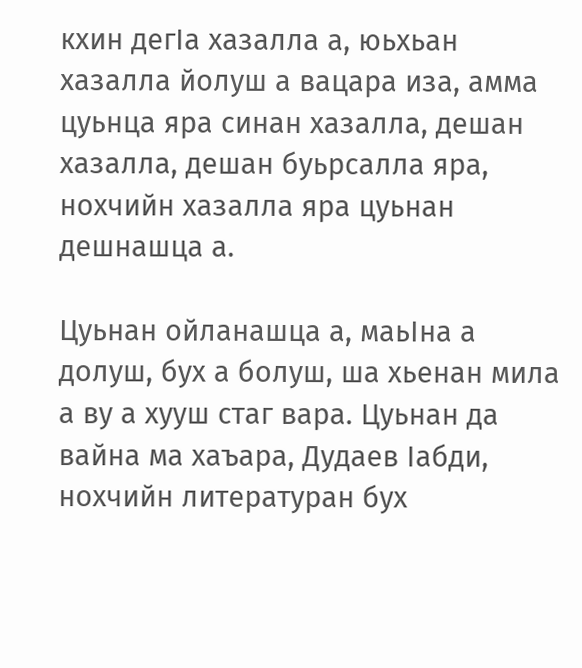кхин дегIа хазалла а, юьхьан хазалла йолуш а вацара иза, амма цуьнца яра синан хазалла, дешан хазалла, дешан буьрсалла яра, нохчийн хазалла яра цуьнан дешнашца а.

Цуьнан ойланашца а, маьIна а долуш, бух а болуш, ша хьенан мила а ву а хууш стаг вара. Цуьнан да вайна ма хаъара, Дудаев Iабди, нохчийн литературан бух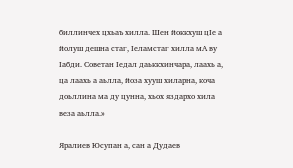биллинчех цхьаъ хилла. Шен йоккхуш цIе а йолуш дешна стаг, Iеламстаг хилла мА ву Iабди. Советан Iедал даьккхинчара, лаахь а, ца лаахь а аьлла, йоза хууш хиларна, коча доьллина ма ду цунна, хьох яздархо хила веза аьлла.»

Яралиев Юсупан а, сан а Дудаев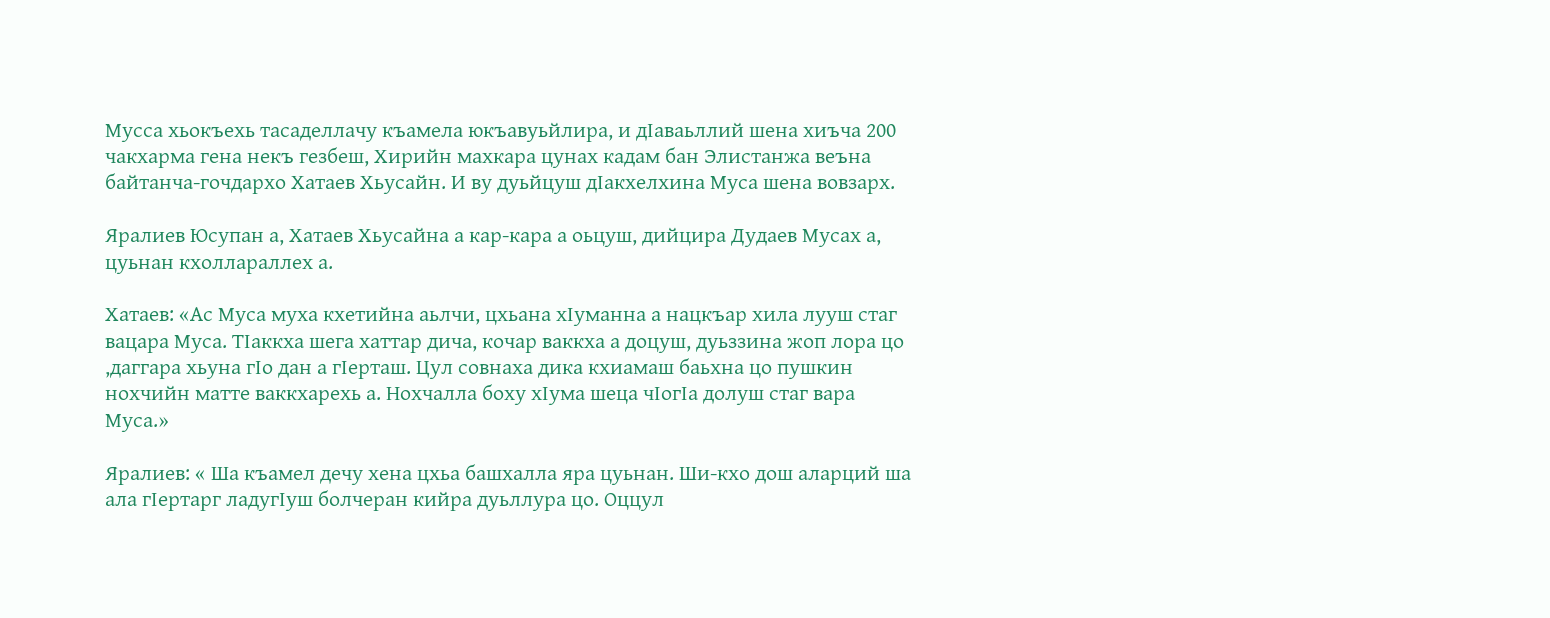Мусса хьокъехь тасаделлачу къамела юкъавуьйлира, и дIаваьллий шена хиъча 200 чакхарма гена некъ гезбеш, Хирийн махкара цунах кадам бан Элистанжа веъна байтанча-гочдархо Хатаев Хьусайн. И ву дуьйцуш дIакхелхина Муса шена вовзарх.

Яралиев Юсупан а, Хатаев Хьусайна а кар-кара а оьцуш, дийцира Дудаев Мусах а, цуьнан кхоллараллех а.

Хатаев: «Ас Муса муха кхетийна аьлчи, цхьана хIуманна а нацкъар хила лууш стаг вацара Муса. ТIаккха шега хаттар дича, кочар ваккха а доцуш, дуьззина жоп лора цо ,даггара хьуна гIо дан а гIерташ. Цул совнаха дика кхиамаш баьхна цо пушкин нохчийн матте ваккхарехь а. Нохчалла боху хIума шеца чIогIа долуш стаг вара Муса.»

Яралиев: « Ша къамел дечу хена цхьа башхалла яра цуьнан. Ши-кхо дош аларций ша ала гIертарг ладугIуш болчеран кийра дуьллура цо. Оццул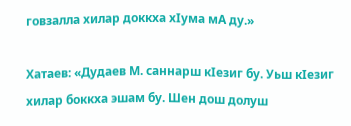говзалла хилар доккха хIума мА ду.»

Хатаев: «Дудаев М. саннарш кIезиг бу. Уьш кIезиг хилар боккха эшам бу. Шен дош долуш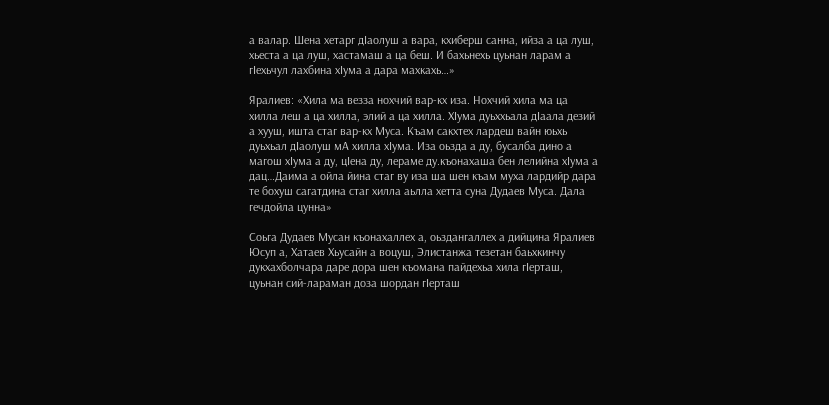а валар. Шена хетарг дIаолуш а вара, кхиберш санна, ийза а ца луш, хьеста а ца луш, хастамаш а ца беш. И бахьнехь цуьнан ларам а гIехьчул лахбина хIума а дара махкахь…»

Яралиев: «Хила ма везза нохчий вар-кх иза. Нохчий хила ма ца хилла леш а ца хилла, элий а ца хилла. ХIума дуьххьала дIаала дезий а хууш, ишта стаг вар-кх Муса. Къам сакхтех лардеш вайн юьхь дуьхьал дIаолуш мА хилла хIума. Иза оьзда а ду, бусалба дино а магош хIума а ду, цIена ду, лераме ду.къонахаша бен лелийна хIума а дац…Даима а ойла йина стаг ву иза ша шен къам муха лардийр дара те бохуш сагатдина стаг хилла аьлла хетта суна Дудаев Муса. Дала гечдойла цунна»

Соьга Дудаев Мусан къонахаллех а, оьздангаллех а дийцина Яралиев Юсуп а, Хатаев Хьусайн а воцуш, Элистанжа тезетан баьхкинчу дукхахболчара даре дора шен къомана пайдехьа хила гIерташ, цуьнан сий-лараман доза шордан гIерташ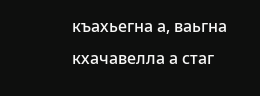къахьегна а, ваьгна кхачавелла а стаг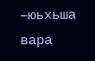–юьхьша вара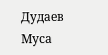Дудаев Муса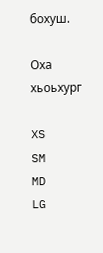бохуш.

Оха хьоьхург

XS
SM
MD
LG